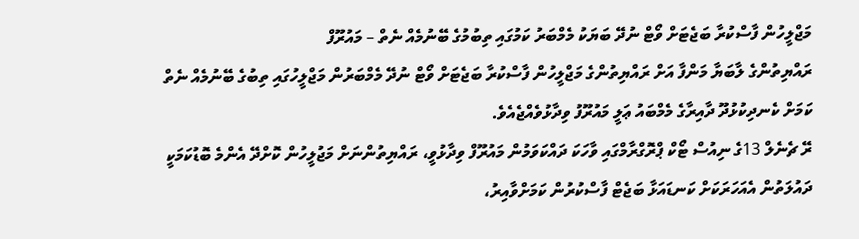މަޖްލީހުން ފާސްކުރާ ބަޖެޓަށް ވޯޓް ނުދޭ ބަޔަކު މެމްބަރު ކަމުގައި ތިބުމުގެ ބޭނުމެއް ނެތް – މައުރޫފް
ރައްޔިތުންގެ ލާބަޔާ މަންފާ އަށް ރައްޔިތުންގެ މަޖްލީހުން ފާސްކުރާ ބަޖެޓަށް ވޯޓް ނުދޭ މެމްބަރުން މަޖްލީހުގައި ތިބުގެ ބޭނުމެއް ނެތް ކަމަށް ކެނދިކުޅުދޫ ދާއިރާގެ މެމްބައު ޢަލީ މައުރޫފު ވިދާޅުވެއްޖެއެވެ.
ރޭ ޗެނެލް 13ގެ ނިއުސް ޓޯކް ޕްރޮގްރާމްގައި ވާހަކަ ދައްކަވަމުން މައުރޫފް ވިދާޅުވީ، ރައްޔިތުންނަށް މަޖުލީހުން ކޮށްދޭ އެންމެ ބޮޑުކަމަކީ ދައުލަތުން އެއަހަރަކަށް ކަނޑައަޅާ ބަޖެޓް ފާސްކުރުން ކަމަށްވާއިރު،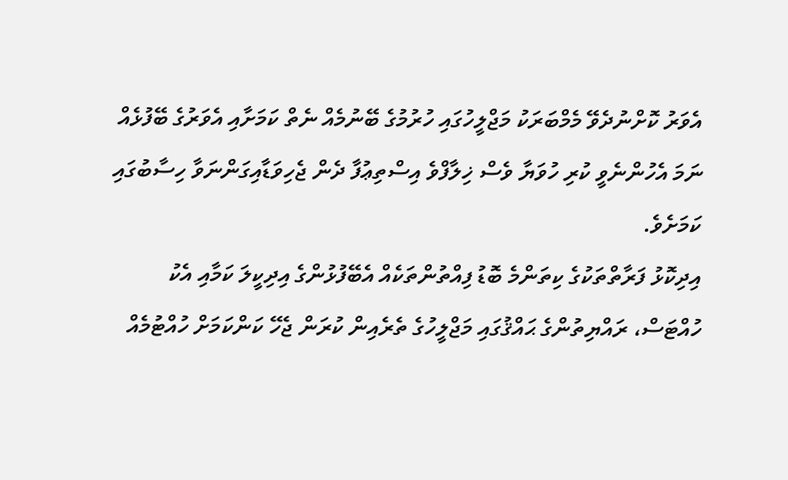އެވަރު ކޮށްނުދެވޭ މެމްބަރަކު މަޖްލީހުގައި ހުރުމުގެ ބޭނުމެއް ނެތް ކަމަށާއި އެވަރުގެ ބޭފުޅެއް ނަމަ އެހުންނެވީ ކުރި ހުވަޔާ ވެސް ޚިލާފްވެ އިސްތިޢުފާ ދެން ޖެހިވަޑާއިގަންނަވާ ހިސާބުގައި ކަމަށެވެ.
އިދިކޮޅު ފަރާތްތަކުގެ ކިތަންމެ ބޮޑު ފިއްތުންތަކެއް އެބޭފުޅުންގެ އިދިކީލަ ކަމާއި އެކު ހުއްޓަސް، ރައްޔިތުންގެ ޙައްޤުގައި މަޖްލީހުގެ ތެރެއިން ކުރަން ޖެހޭ ކަންކަމަށް ހުއްޓުމެއް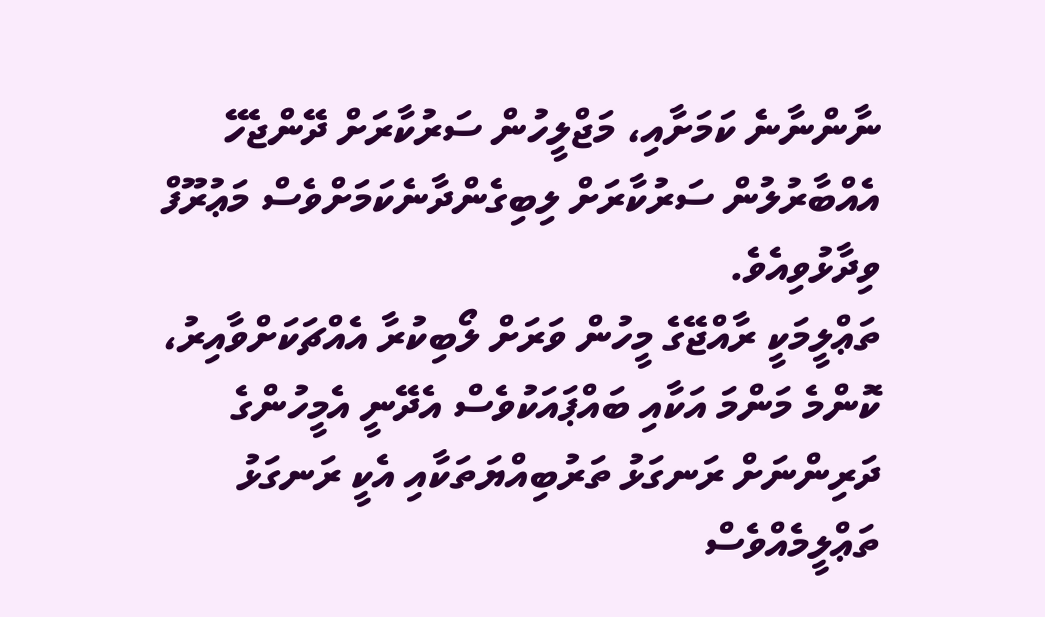ނާންނާނެ ކަމަށާއި، މަޖްލީހުން ސަރުކާރަށް ދޭންޖެހޭ އެއްބާރުލުން ސަރުކާރަށް ލިބިގެންދާނެކަމަށްވެސް މަޢުރޫފް ވިދާޅުވިއެވެ.
ތަޢްލީމަކީ ރާއްޖޭގެ މީހުން ވަރަށް ލޯބިކުރާ އެއްޗަކަށްވާއިރު، ކޮންމެ މަންމަ އަކާއި ބައްޕައަކުވެސް އެދޭނީ އެމީހުންގެ ދަރިންނަށް ރަނގަޅު ތަރުބިއްޔަތަކާއި އެކީ ރަނގަޅު ތަޢްލީމެއްވެސް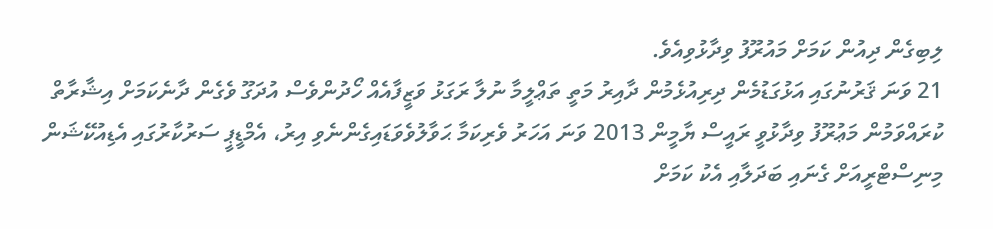ލިބިގެން ދިއުން ކަމަށް މައުރޫފު ވިދާޅުވިއެވެ.
21 ވަނަ ޤަރުނުގައި އަޅުގަޑުމެން ދިރިއުޅެމުން ދާއިރު މަތީ ތަޢްލީމާ ނުލާ ރަގަޅު ވަޒީފާއެއް ހޯދުންވެސް އުދަގޫ ވެގެން ދާނެކަމަށް އިޝާރާތް ކުރައްވަމުން މަޢުރޫފު ވިދާޅުވީ ރައީސް ޔާމީން 2013 ވަނަ އަހަރު ވެރިކަމާ ޙަވާލުވެވަޑައިގެންނެވި އިރު، އެމްޑީޕީ ސަރުކާރުގައި އެޑިއުކޭޝަން މިނިސްޓްރީއަށް ގެނައި ބަދަލާއި އެކު ކަމަށް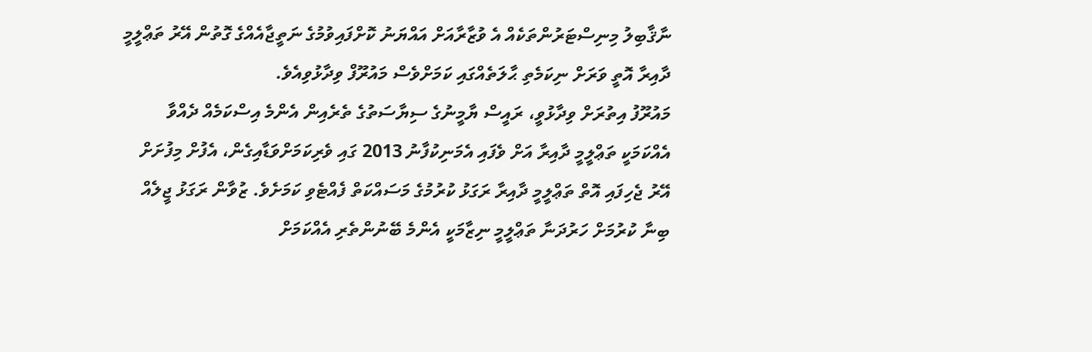ނާޤާބިލު މިނިސްޓަރުންތަކެއް އެ ވުޒާރާއަށް އައްޔަނު ކޮށްފައިވުމުގެ ނަތީޖާއެއްގެ ގޮތުން އޭރު ތަޢްލީމީ ދާއިރާ އޮތީ ވަރަށް ނިކަމެތި ޙާލަތެއްގައި ކަމަށްވެސް މައުރޫފް ވިދާޅުވިއެވެ.
މައުރޫފު އިތުރަށް ވިދާޅުވީ، ރައީސް ޔާމީނުގެ ސިޔާސަތުގެ ތެރެއިން އެންމެ އިސްކަމެއް ދެއްވާ އެއްކަމަކީ ތަޢްލީމީ ދާއިރާ އަށް ވެފައި އެމަނިކުފާނު 2013 ގައި ވެރިކަމަށްވަޑާއިގެން، އެފުށް މިފުށަށް އޭރު ޖެހިފައި އޮތް ތަޢްލީމީ ދާއިރާ ރަގަޅު ކުރުމުގެ މަސައްކަތް ފެއްޓެވި ކަމަށެވެ. ޒުވާން ރަގަޅު ޖީލެއް ބިނާ ކުރުމަށް ހަރުދަނާ ތަޢްލީމީ ނިޒާމަކީ އެންމެ ބޭނުންތެރި އެއްކަމަށް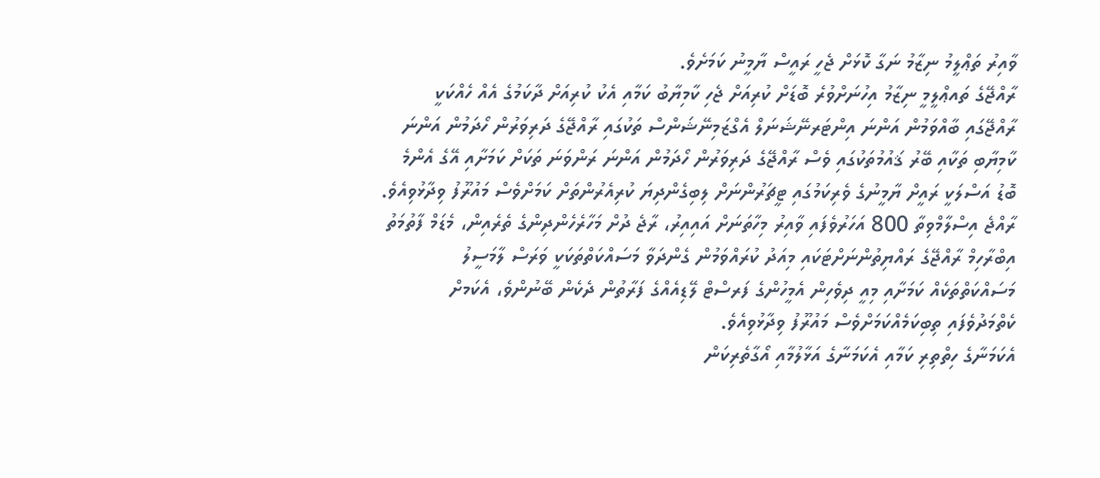ވާއިރު ތަޢްލީމު ނިޒާމު ނަގާ ކޮޅަށް ޖެހީ ރައީސް ޔާމީނު ކަމަށެވެ.
ރާއްޖޭގެ ތައޢްލީމީ ނިޒާމު އިހުނަށްވުރެ ބޮޑަށް ކުރިއަށް ޖެހި ކާމިޔާބު ކަމާއި އެކު ކުރިއަށް ދާކަމުގެ އެއް ހެއްކަކީ ރާއްޖޭގައި ބާއްވަމުން އަންނަ އިންޓަރނޭޝަނަލް އެގްޒަމިނޭޝަންސް ތަކުގައި ރާއްޖޭގެ ދަރިވަރުން ހޯދަމުން އަންނަ ކާމިޔާބި ތަކާއި ބޭރު ޤައުމުތަކުގައި ވެސް ރާއްޖޭގެ ދަރިވަރުން ހޯދަމުން އަންނަ ރަންވަނަ ތަކަށް ކަމަށާއި އޭގެ އެންމެ ބޮޑު އަސްލަކީ ރައީށް ޔާމީނުގެ ވެރިކަމުގައި ޓީޗަރުންނަށް ލިބިގެންދިޔަ ކުރިއެރުންތަށް ކަމަށްވެސް މައުރޫފު ވިދާޅުވިއެވެ.
ރާއްޖެ އިސްލާމްވިތާ 800 އަހަރުވެފައި ވާއިރު މިހާތަނަށް އައިއިރު، ރާޖެ ދުށް މަހާރެހެންދިންގެ ތެރެއިން، މެޑަމް ފާތުމަތު އިބްރާހިމް ރާއްޖޭގެ ރައްޔިތުންނަށްޓަކައި މިއަދު ކުރައްވަމުން ގެންދަވާ މަސައްކަތްތަކަކީ ވަރަސް ލާމަސީލު މަސައްކަތްތަކެއް ކަމަށާއި މިއީ ދިވެހިން އެމީހުންގެ ފަރސްޓް ލޭޑިއެއްގެ ފަރާތުން ދެކެން ބޭނުންވެ، އެކަމށް ކެތްމަދުވެފައި ތިބިކަމެއްކަމަށްވެސް މައުރޫފު ވިދާޅުވިއެވެ.
އެކަމަނާގެ ހިތްތިރި ކަމާއި އެކަމަނާގެ އަޅާލުމާއި އޯގާތެރިކަން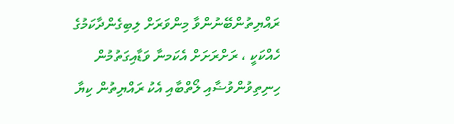ރައްޔިތުންބޭނުންވާ މިންވަރަށް ލިބިގެންދާކަމުގެ ހެއްކަކީ ، ރަށްރަށަށް އެކަމނާ ވަޑާއިގަތުމުން ހިނިތިވުންވުޟާއި ލޯތްބާއި އެކު ރައްޔިތުން ކިޔާ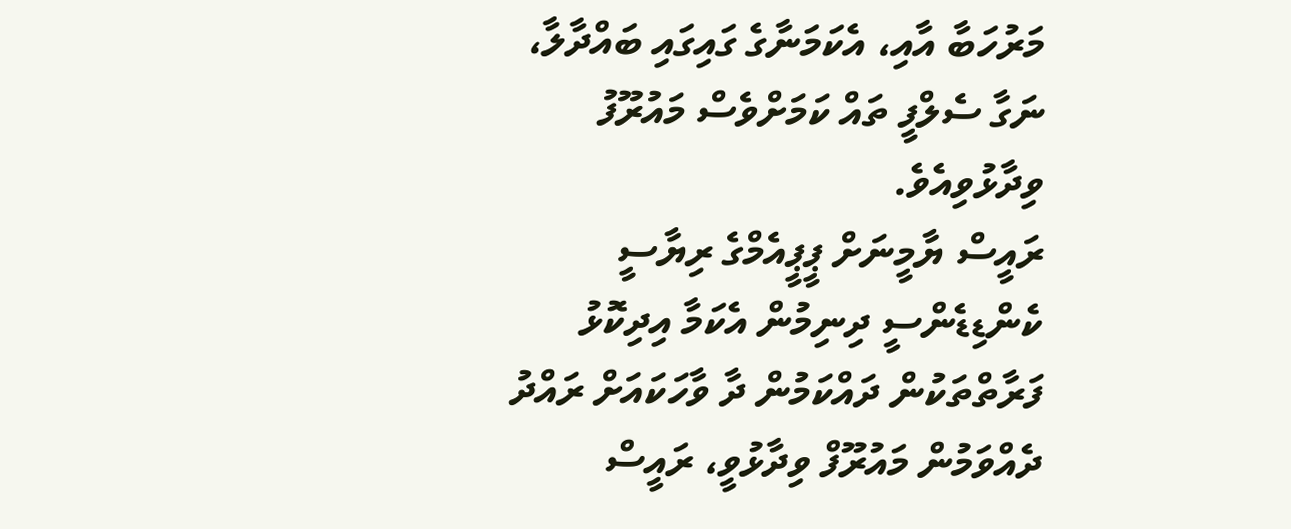މަރުހަބާ އާއި، އެކަމަނާގެ ގައިގައި ބައްދާލާ، ނަގާ ސެލްފީ ތައް ކަމަށްވެސް މައުރޫފު ވިދާޅުވިއެވެ.
ރައީސް ޔާމީނަށް ޕީޕީއެމްގެ ރިޔާސީ ކެންޑިޑެންސީ ދިނިމުން އެކަމާ އިދިކޮޅު ފަރާތްތަކުން ދައްކަމުން ދާ ވާހަކައަށް ރައްދު ދެއްވަމުން މައުރޫފް ވިދާޅުވީ، ރައީސް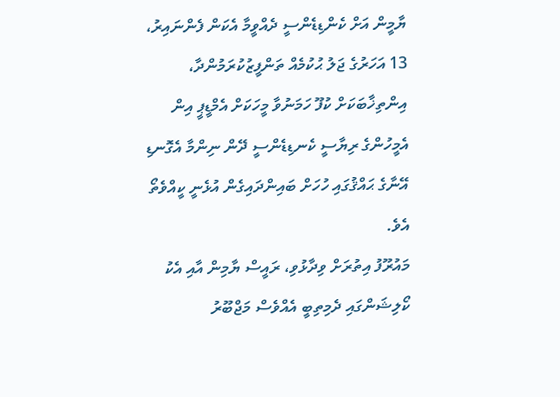ޔާމީން އަށް ކެންޑިޑެންސީ ދެއްވީމާ އެކަން ފެންނައިރު، 13 އަހަރުގެ ޖަލު ޙުކުމެއް ތަންފީޒުކުރަމުންދާ، އިންތިޚާބަކަށް ކުފޫ ހަމަނުވާ މީހަކަށް އެމްޑީޕީ އިން އެމީހުންގެ ރިޔާސީ ކެނޑިޑެންސީ ދޭން ނިންމާ އެގޮނޑި އޭނާގެ ޙައްޤުގައި ހުހަށް ބައިންދައިގެން އުޅެނީ ކީއްވެތޯ އެވެ.
މައުރޫފު އިތުރަށް ވިދާޅުވި، ރައީސް ޔާމިން އާއި އެކު ކޯލިޝަންގައި ދެމިތިބީ އެއްވެސް މަޖްބޫރު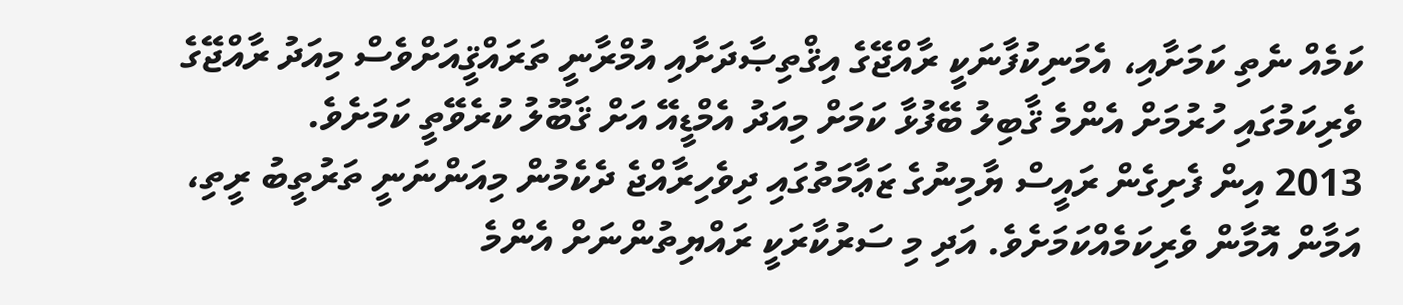ކަމެއް ނެތި ކަމަށާއި، އެމަނިކުފާނަކީ ރާއްޖޭގެ އިޤްތިޞާދަށާއި އުމްރާނީ ތަރައްޤީއަށްވެސް މިއަދު ރާއްޖޭގެ ވެރިކަމުގައި ހުރުމަށް އެންމެ ޤާބިލު ބޭފުޅާ ކަމަށް މިއަދު އެމްޑީއޭ އަށް ޤަބޫލު ކުރެވޭތީ ކަމަށެވެ.
2013 އިން ފެށިގެން ރައީސް ޔާމިނުގެ ޒަޢާމަތުގައި ދިވެހިރާއްޖެ ދެކެމުން މިއަންނަނީ ތަރުތީބު ރީތި، އަމާން އޮމާން ވެރިކަމެއްކަމަށެވެ. އަދި މި ސަރުކާރަކީ ރައްޔިތުންނަށް އެންމެ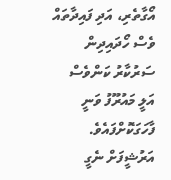އޯގާތެރި، އަދި ފައިދާތައް ވެސް ހޯދައިދިން ސަރުކާރު ކަންވެސް އަލީ މައުރޫފު ވަނީ ފާހަގަކޮށްފައެވެ.
އަރުޝީފަށް ނެގީ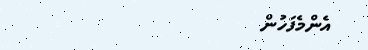އެންމެފަހުން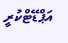އަޕްޑޭޓްކުރީ